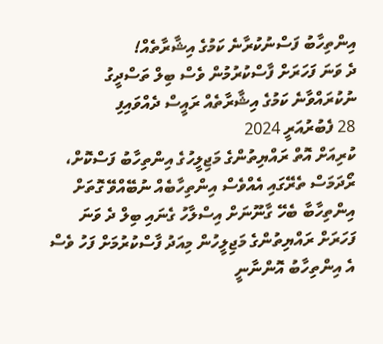އިންތިހާބު ފަސްނުކުރާނެ ކަމުގެ އިޝާރާތެއް!
ދެ ވަނަ ފަހަރަށް ފާސްކުރުމުން ވެސް ބިލް ތަސްދީގު ނުކުރައްވާނެ ކަމުގެ އިޝާރާތެއް ރައީސް ދެއްވައިފި
28 ފެބުރުއަރީ 2024
ކުރިއަށް އޮތް ރައްޔިތުންގެ މަޖިލީހުގެ އިންތިހާބު ފަސްކޮށް، ރޯދަމަސް ތެރޭގައި އެއްވެސް އިންތިހާބެއް ނުބޭއްވޭ ގޮތަށް އިންތިހާބާ ބެހޭ ގާނޫނަށް އިސްލާހު ގެނައި ބިލް ދެ ވަނަ ފަހަރަށް ރައްޔިތުންގެ މަޖިލީހުން މިއަދު ފާސްކުރުމަށް ފަހު ވެސް އެ އިންތިހާބު އޮންނާނީ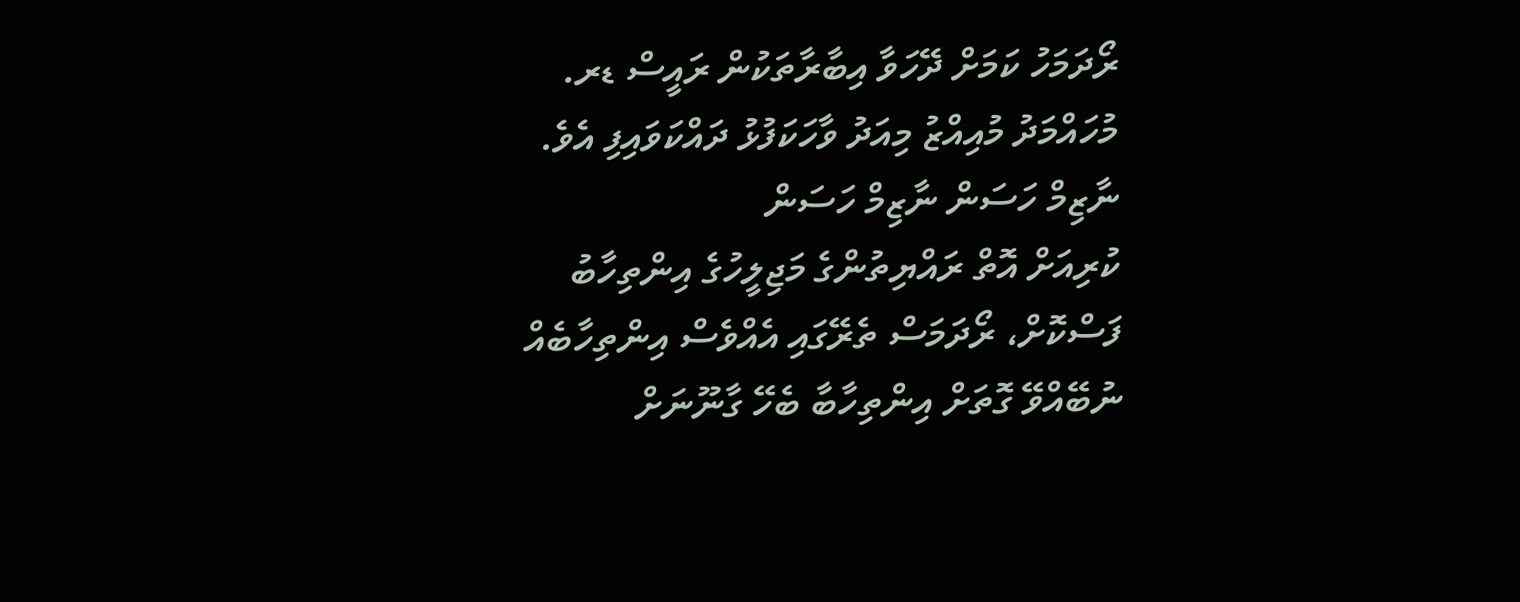ރޯދަމަހު ކަމަށް ދޭހަވާ އިބާރާތަކުން ރައީސް ޑރ. މުހައްމަދު މުއިއްޒު މިއަދު ވާހަކަފުޅު ދައްކަވައިފި އެވެ.
ނާޒިމް ހަސަން ނާޒިމް ހަސަން
ކުރިއަށް އޮތް ރައްޔިތުންގެ މަޖިލީހުގެ އިންތިހާބު ފަސްކޮށް، ރޯދަމަސް ތެރޭގައި އެއްވެސް އިންތިހާބެއް ނުބޭއްވޭ ގޮތަށް އިންތިހާބާ ބެހޭ ގާނޫނަށް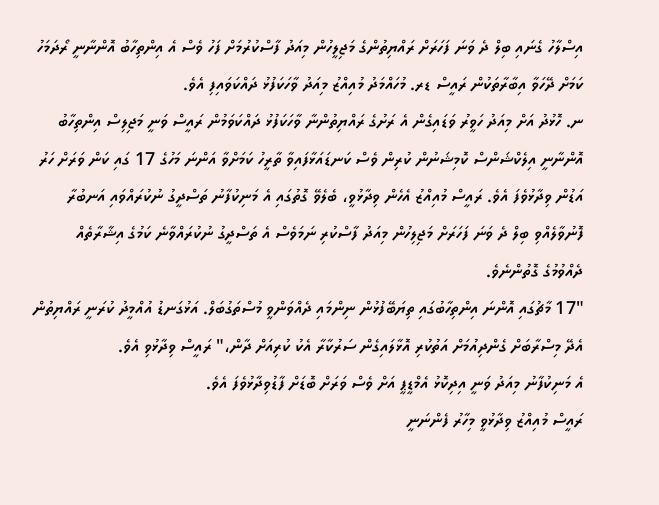އިސްލާހު ގެނައި ބިލް ދެ ވަނަ ފަހަރަށް ރައްޔިތުންގެ މަޖިލީހުން މިއަދު ފާސްކުރުމަށް ފަހު ވެސް އެ އިންތިހާބު އޮންނާނީ ރޯދަމަހު ކަމަށް ދޭހަވާ އިބާރާތަކުން ރައީސް ޑރ. މުހައްމަދު މުއިއްޒު މިއަދު ވާހަކަފުޅު ދައްކަވައިފި އެވެ.
ނ. ހޮޅުދު އަށް މިއަދު ހަވީރު ވަޑައިގެން އެ ރަށުގެ ރައްޔިތުންނާ ވާހަކަފުޅު ދައްކަވަމުން ރައީސް ވަނީ މަޖިލިސް އިންތިހާބު އޮންނާނީ އިލެކްޝަންސް ކޮމިޝަނުން ކުރިން ވެސް ކަނޑައަޅާފައިވާ ތާރީހު ކަމަށްވާ އަންނަ މަހުގެ 17 ގައި ކަން ވަރަށް ހަރު އަޑުން ވިދާޅުވެފަ އެވެ. ރައީސް މުއިއްޒު އެހެން ވިދާޅުވީ، ބެލެވޭ ގޮތުގައި އެ މަނިކުފާނު ތަސްދީގު ނުކުރައްވައި އަނބުރާ ފޮނުވާލެއްވި ބިލް ދެ ވަނަ ފަހަރަށް މަޖިލިހުން މިއަދު ފާސްކުރި ނަމަވެސް އެ ތަސްދީގު ނުކުރައްވާނެ ކަމުގެ އިޝާރާތެއް ދެއްވުމުގެ ގޮތުންނެވެ.
"17 މާޗުގައި އޮންނަ އިންތިހާބުގައި ތިޔަބޭފުޅުން ނިންމައި ދެއްވަންވީ މުސްތަގުބަލް. އަޅުގަނޑު އުއްމީދު ކުރަނީ ރައްޔިތުން އެދޭ މިސްރާބަށް ގެންދިއުމަށް އަތުކުރި އޮޅާލައިގެން ސަރުކާރާ އެކު ކުރިއަށް ދާން،" ރައީސް ވިދާޅުވި އެވެ.
އެ މަނިކުފާނު މިއަދު ވަނީ އިދިކޮޅު އެމްޑީޕީ އަށް ވެސް ވަރަށް ބޮޑަށް ފާޑުވިދާޅުވެފަ އެވެ.
ރައީސް މުއިއްޒު ވިދާޅުވީ މިހާރު ފެންނަނީ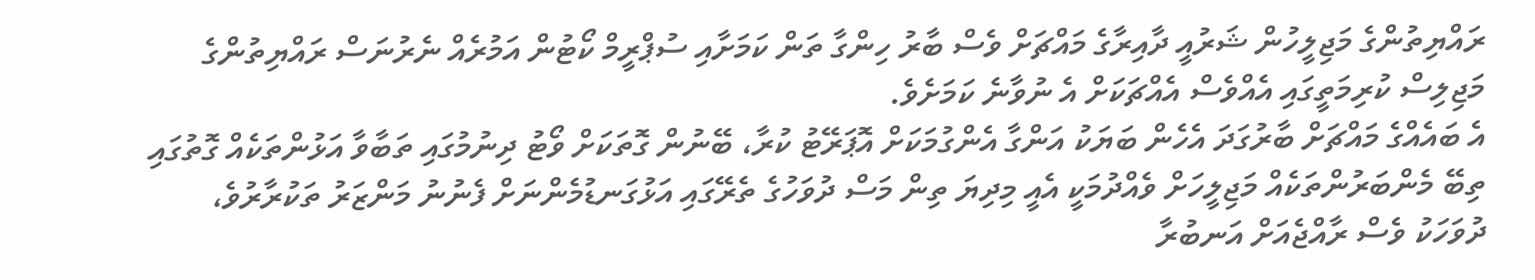ރައްޔިތުންގެ މަޖިލީހުން ޝަރުއީ ދާއިރާގެ މައްޗަށް ވެސް ބާރު ހިންގާ ތަން ކަމަށާއި ސުޕްރީމް ކޯޓުން އަމުރެއް ނެރުނަސް ރައްޔިތުންގެ މަޖިލިސް ކުރިމަތީގައި އެއްވެސް އެއްޗަކަށް އެ ނުވާނެ ކަމަށެވެ.
އެ ބައެއްގެ މައްޗަށް ބާރުގަދަ އެހެން ބަޔަކު އަންގާ އެންގުމަކަށް އޮޕަރޭޓު ކުރާ، ބޭނުން ގޮތަކަށް ވޯޓު ދިނުމުގައި ތަބާވާ އަޅުންތަކެއް ގޮތުގައި ތިބޭ މެންބަރުންތަކެއް މަޖިލީހަށް ވެއްދުމަކީ އެއީ މިދިޔަ ތިން މަސް ދުވަހުގެ ތެރޭގައި އަޅުގަނޑުމެންނަށް ފެނުނު މަންޒަރު ތަކުރާރުވެ، ދުވަހަކު ވެސް ރާއްޖެއަށް އަނބުރާ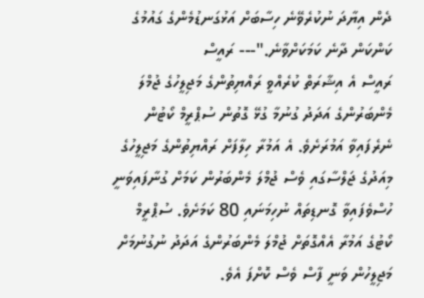ދެން އިޔާދަ ނުކުރެވޭނެ ހިސާބަށް އަޅުގަނޑުމެންގެ ގައުމުގެ ކަންކަން ދާނެ ކަމަކަށްވާނެ."--- ރައީސް
ރައީސް އެ އިޝާރަތް ކުރެއްވީ ރައްޔިތުންގެ މަޖިލީހުގެ ޖުމްލަ މެންބަރުންގެ އަދަދު ގުނުމާ ގުޅޭ ގޮތުން ސުޕްރީމް ކޯޓުން ނެރެފައިވާ އަމުރަށެވެ. އެ އަމުރާ ހިލާފަށް ރައްޔިތުންގެ މަޖިލީހުގެ މިއަދުގެ ޖަލްސާގައި ވެސް ޖުމްލަ މެންބަރުން ކަމަށް ގުނާފައިވަނީ ހުސްވެފައިވާ ގޮނޑިތައް ނުހިމަނައި 80 ކަމަށެވެ. ސުޕްރީމް ކޯޓުގެ އަމުރާ އެއްގޮތަށް ޖުމްލަ މެންބަރުންގެ އަދަދު ނުގުނުމަށް މަޖިލީހުން ވަނީ ފާސް ވެސް ކޮށްފަ އެވެ.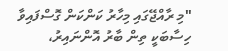"މި ރާއްޖޭގައި މިހާރު ކަންކަން ގޮސްފައިވާ ހިސާބަކީ ތިން ބާރު އޮންނައިރު،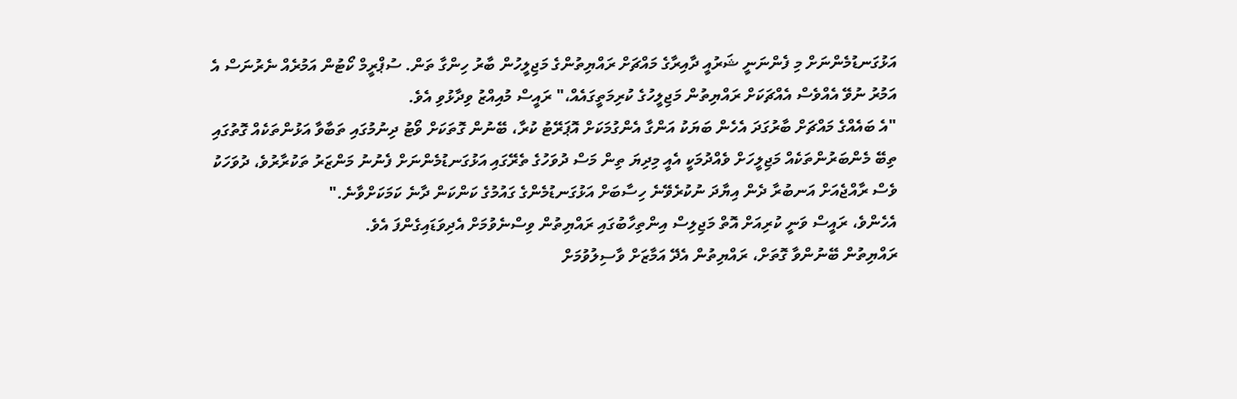އަޅުގަނޑުމެންނަށް މި ފެންނަނީ ޝަރުއީ ދާއިރާގެ މައްޗަށް ރައްޔިތުންގެ މަޖިލީހުން ބާރު ހިންގާ ތަން. ސުޕްރީމް ކޯޓުން އަމުރެއް ނެރުނަސް އެ އަމުރު ނުވޭ އެއްވެސް އެއްޗަކަށް ރައްޔިތުން މަޖިލީހުގެ ކުރިމަތީގައެއް،" ރައީސް މުއިއްޒު ވިދާޅުވި އެވެ.
"އެ ބައެއްގެ މައްޗަށް ބާރުގަދަ އެހެން ބަޔަކު އަންގާ އެންގުމަކަށް އޮޕަރޭޓު ކުރާ، ބޭނުން ގޮތަކަށް ވޯޓު ދިނުމުގައި ތަބާވާ އަޅުންތަކެއް ގޮތުގައި ތިބޭ މެންބަރުންތަކެއް މަޖިލީހަށް ވެއްދުމަކީ އެއީ މިދިޔަ ތިން މަސް ދުވަހުގެ ތެރޭގައި އަޅުގަނޑުމެންނަށް ފެނުނު މަންޒަރު ތަކުރާރުވެ، ދުވަހަކު ވެސް ރާއްޖެއަށް އަނބުރާ ދެން އިޔާދަ ނުކުރެވޭނެ ހިސާބަށް އަޅުގަނޑުމެންގެ ގައުމުގެ ކަންކަން ދާނެ ކަމަކަށްވާނެ."
އެހެންވެ، ރައީސް ވަނީ ކުރިއަށް އޮތް މަޖިލިސް އިންތިހާބުގައި ރައްޔިތުން ވިސްނެވުމަށް އެދިވަޑައިގެންފަ އެވެ.
ރައްޔިތުން ބޭނުންވާ ގޮތަށް، ރައްޔިތުން އެދޭ އަމާޒަށް ވާސިލުވުމަށް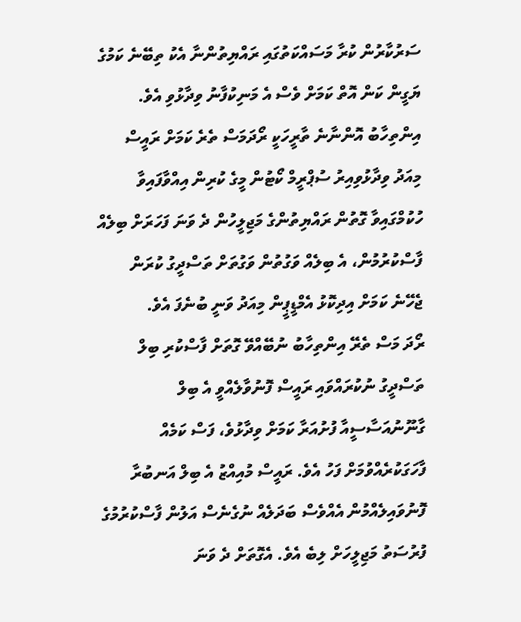ސަރުކާރުން ކުރާ މަސައްކަތުގައި ރައްޔިތުންނާ އެކު ތިބޭނެ ކަމުގެ ޔަގީން ކަން އޮތް ކަމަށް ވެސް އެ މަނިކުފާނު ވިދާޅުވި އެވެ.
އިންތިހާބު އޮންނާނެ ތާރީހަކީ ރޯދަމަސް ތެރެ ކަމަށް ރައީސް މިއަދު ވިދާޅުވިއިރު ސުޕްރީމް ކޯޓުން މީގެ ކުރިން އިއްވާފައިވާ ހުކުމްގައިވާ ގޮތުން ރައްޔިތުންގެ މަޖިލީހުން ދެ ވަނަ ފަހަރަށް ބިލެއް ފާސްކުރުމުން، އެ ބިލެއް ވަގުތުން ވަގުތަށް ތަސްދީގު ކުރަން ޖެހޭނެ ކަމަށް އިދިކޮޅު އެމްޑީޕީން މިއަދު ވަނީ ބުނެފަ އެވެ.
ރޯދަ މަސް ތެރޭ އިންތިހާބު ނުބޭއްވޭ ގޮތަށް ފާސްކުރި ބިލް ތަސްދީގު ނުކުރައްވައި ރައީސް ފޮނުވާލެއްވީ އެ ބިލް ގާނޫނުއަސާސީއާ ފުށުއަރާ ކަމަށް ވިދާޅުވެ، ފަސް ކަމެއް ފާހަގަކުރެއްވުމަށް ފަހު އެވެ. ރައީސް މުއިއްޒު އެ ބިލް އަނބުރާ ފޮނުވައިލެއްމުން އެއްވެސް ބަދަލެއް ނުގެނެސް އަލުން ފާސްކުރުމުގެ ފުރުސަތު މަޖިލީހަށް ލިބެ އެވެ. އެގޮތަށް ދެ ވަނަ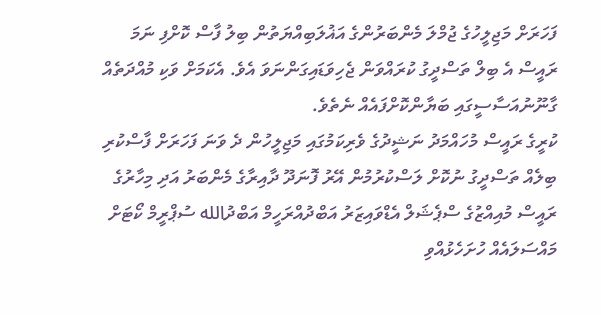ފަހަރަށް މަޖިލީހުގެ ޖުމްލަ މެންބަރުންގެ އަޣުލަބިއްޔަތުން ބިލު ފާސް ކޮށްފި ނަމަ ރައީސް އެ ބިލް ތަސްދީގު ކުރައްވަން ޖެހިވަޑައިގަންނަވަ އެވެ. އެކަމަށް ވަކި މުއްދަތެއް ގާނޫނުއަސާސީގައި ބަޔާންކޮށްފައެއް ނެތެވެ.
ކުރީގެ ރައީސް މުހައްމަދު ނަޝީދުގެ ވެރިކަމުގައި މަޖިލީހުން ދެ ވަނަ ފަހަރަށް ފާސްކުރި ބިލެއް ތަސްދީގު ނުކޮށް ލަސްކުރުމުން އޭރު ފޮނަދޫ ދާއިރާގެ މެންބަރު އަދި މިހާރުގެ ރައީސް މުއިއްޒުގެ ސްޕެޝަލް އެޑްވައިޒަރު އަބްދުއްރަހީމް އަބްދުالله ސުޕްރީމް ކޯޓަށް މައްސަލައެއް ހުށަހެޅުއްވި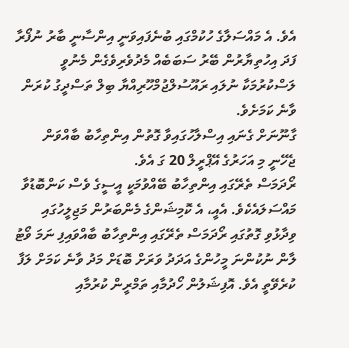އެވެ. އެ މައްސަލާގެ ހުކުމްގައި ބުނެފައިވަނީ އިންސާނީ ބާރު ނުފޯރާ ފަދަ އިހުތިޔާރުން ބޭރު ސަބަބެއް މެދުވެރިވެގެން މެނުވީ ލަސްކުރުމަކާ ނުލައި ރައޫސުލްޖުމްހޫރިއްޔާ ބިލް ތަސްދީގު ކުރަން ވާނެ ކަމަށެވެ.
ގާނޫނަށް ގެނައި އިސްލާހުގައިވާ ގޮތުން އިންތިހާބު ބާއްވަން ޖެހޭނީ މި އަހަރުގެ އޭޕްރީލް 20 ގަ އެވެ.
ރޯދަމަސް ތެރޭގައި އިންތިހާބު ބޭއްވުމަކީ އީސީގެ ވެސް ކަންބޮޑުވާ މައްސަލައެކެވެ. އެއީ، އެ ކޮމިޝަންގެ މެންބަރުން މަޖިލީހުގައި ވިދާޅުވި ގޮތުގައި ރޯދަމަސް ތެރޭގައި އިންތިހާބު ބާއްވައިފި ނަމަ ވޯޓު ލާން ނުކުންނަ މީހުންގެ އަދަދު ވަރަށް ބޮޑަށް މަދު ވާނެ ކަމަށް ލަފާ ކުރެވޭތީ އެވެ. އޮފިޝަލުން ހޯދުމާއި ތަމްރީން ކުރުމާއި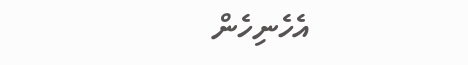އެހެނިހެން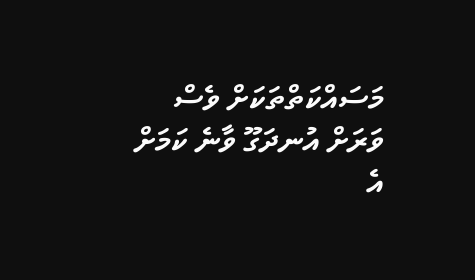މަސައްކަތްތަކަށް ވެސް ވަރަށް އުނދަގޫ ވާނެ ކަމަށް އެ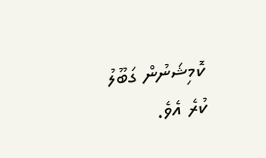ކޮމިޝަނުން ގަބޫލު ކުރެ އެވެ.